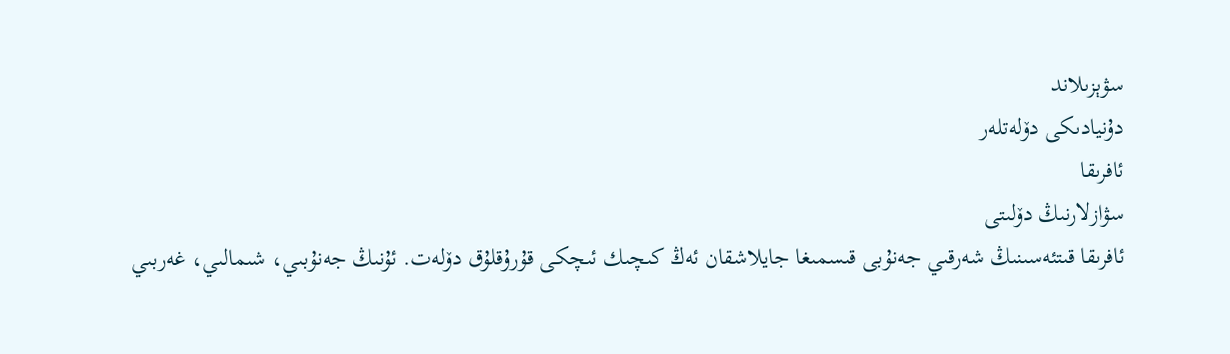سۋېزىلاند
دۇنيادىكى دۆلەتلەر
ئافرىقا
سۋازلارنىڭ دۆلىتى
ئافرىقا قىتئەسىنىڭ شەرقىي جەنۇبى قىسمىغا جايلاشقان ئەڭ كىچىك ئىچكى قۇرۇقلۇق دۆلەت. ئۇنىڭ جەنۇبىي، شىمالىي، غەربىي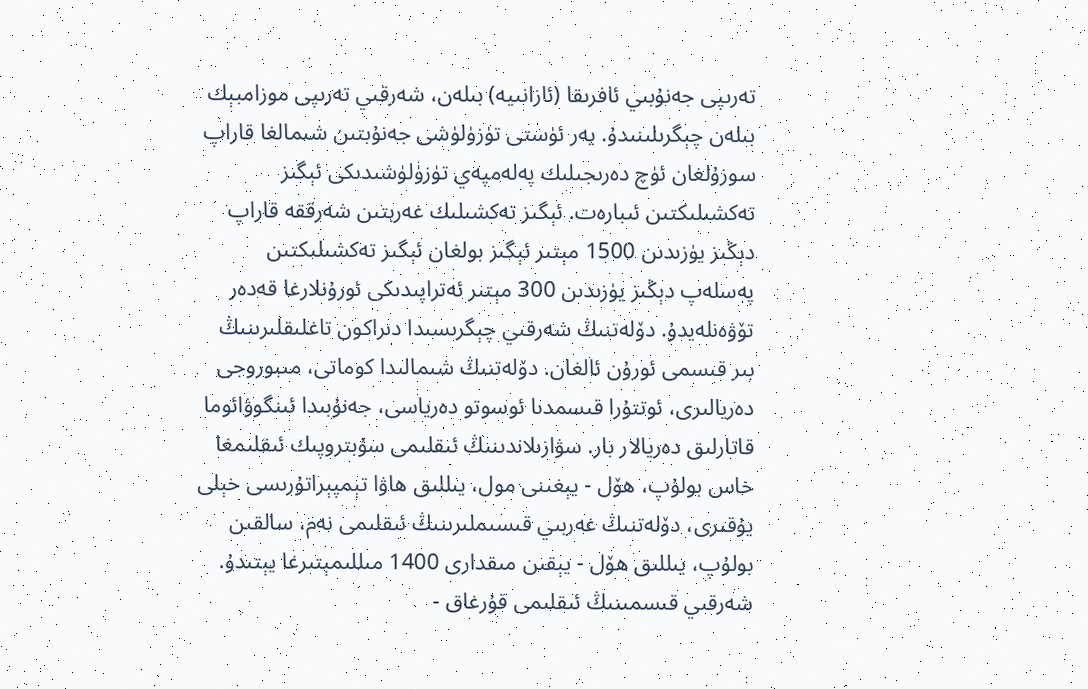تەرىپى جەنۇبىي ئافرىقا (ئازانىيە) بىلەن، شەرقىي تەرىپى موزامبېك بىلەن چېگرىلىنىدۇ. يەر ئۈستى تۈزۈلۈشى جەنۇبتىن شىمالغا قاراپ سوزۇلغان ئۈچ دەرىجىلىك پەلەمپەي تۈزۈلۈشىدىكى ئېگىز تەكشىلىكتىن ئىبارەت. ئېگىز تەكشىلىك غەربتىن شەرققە قاراپ دېڭىز يۈزىدىن 1500 مېتىر ئېگىز بولغان ئېگىز تەكشىلىكتىن پەسلەپ دېڭىز يۈزىدىن 300 مېتىر ئەتراپىدىكى ئورۇنلارغا قەدەر تۆۋەنلەيدۇ. دۆلەتنىڭ شەرقىي چېگرىسىدا دىراكون تاغلىقلىرىنىڭ بىر قىسمى ئورۇن ئالغان. دۆلەتنىڭ شىمالىدا كوماتى، مىبوروجى دەريالىرى، ئوتتۇرا قىسمدىا ئوسوتو دەرياسى، جەنۇبىدا ئىنگوۋائوما قاتارلىق دەريالار بار. سۋازىلاندىنىڭ ئىقلىمى سۇبتروپىك ئىقلىمغا خاس بولۇپ، ھۆل - يېغىنى مول، يىللىق ھاۋا تېمپېراتۇرىسى خېلى يۇقىرى، دۆلەتنىڭ غەربىي قىسىملىرىنىڭ ئىقلىمى نەم، سالقىن بولۇپ، يىللىق ھۆل - يېقىن مىقدارى 1400 مىللىمېتىرغا يېتىدۇ. شەرقىي قىسمىنىڭ ئىقلىمى قۇرغاق -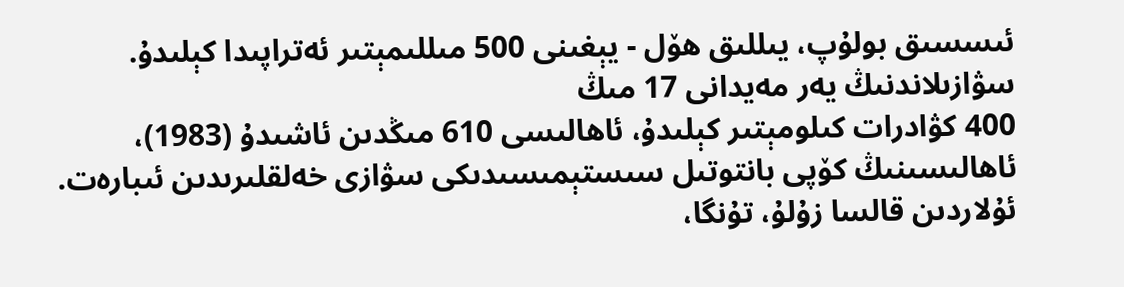ئىسسىق بولۇپ، يىللىق ھۆل - يېغىنى 500 مىللىمېتىر ئەتراپىدا كېلىدۇ. سۋازىلاندنىڭ يەر مەيدانى 17 مىڭ
400 كۋادرات كىلومېتىر كېلىدۇ، ئاھالىسى 610 مىڭدىن ئاشىدۇ (1983)، ئاھالىسىنىڭ كۆپى بانتوتىل سىستېمىسىدىكى سۋازى خەلقلىرىدىن ئىبارەت. ئۇلاردىن قالسا زۇلۇ، تۇنگا،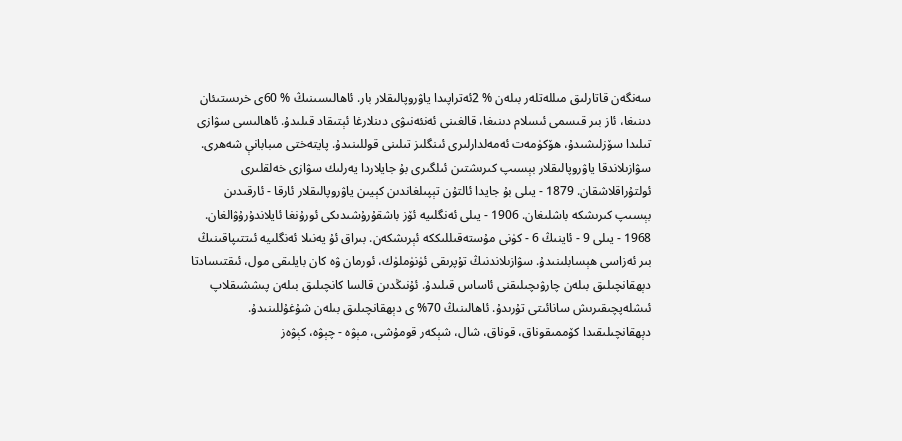سەنگەن قاتارلىق مىللەتلەر بىلەن % 2ئەتراپىدا ياۋروپالىقلار بار. ئاھالىسىنىڭ % 60ى خرىستىئان دىنىغا، ئاز بىر قىسمى ئىسلام دىنىغا، قالغىنى ئەنئەنىۋى دىنلارغا ئېتىقاد قىلىدۇ. ئاھالىسى سۋازى تىلىدا سۆزلىشىدۇ، ھۆكۈمەت ئەمەلدارلىرى ئىنگلىز تىلىنى قوللىنىدۇ. پايتەختى مىبابانې شەھرى. سۋازىلاندقا ياۋروپالىقلار بېسىپ كىرىشتىن ئىلگىرى بۇ جايلاردا يەرلىك سۋازى خەلقلىرى ئولتۇراقلاشقان. 1879 - يىلى بۇ جايدا ئالتۇن تېپىلغاندىن كېيىن ياۋروپالىقلار ئارقا - ئارقىدىن بېسىپ كىرىشكە باشلىغان. 1906 - يىلى ئەنگلىيە ئۆز باشقۇرۇشىدىكى ئورۇنغا ئايلاندۇرۇۋالغان. 1968 - يىلى 9 - ئاينىڭ 6 - كۈنى مۇستەقىللىككە ئېرىشكەن. بىراق ئۇ يەنىلا ئەنگلىيە ئىتتىپاقىنىڭ بىر ئەزاسى ھېسابلىنىدۇ. سۋازىلاندنىڭ تۇپرىقى ئۈنۈملۈك، ئورمان ۋە كان بايلىقى مول، ئىقتىسادتا دېھقانچىلىق بىلەن چارۋىچىلىقنى ئاساس قىلىدۇ. ئۇنىڭدىن قالسا كانچىلىق بىلەن پىششىقلاپ ئىشلەپچىقىرىش سانائىتى تۇرىدۇ. ئاھالىنىڭ 70% ى دېھقانچىلىق بىلەن شۇغۇللىنىدۇ. دېھقانچىلىقىدا كۆممىقوناق، قوناق، شال، شېكەر قومۇشى، مېۋە - چېۋە، كېۋەز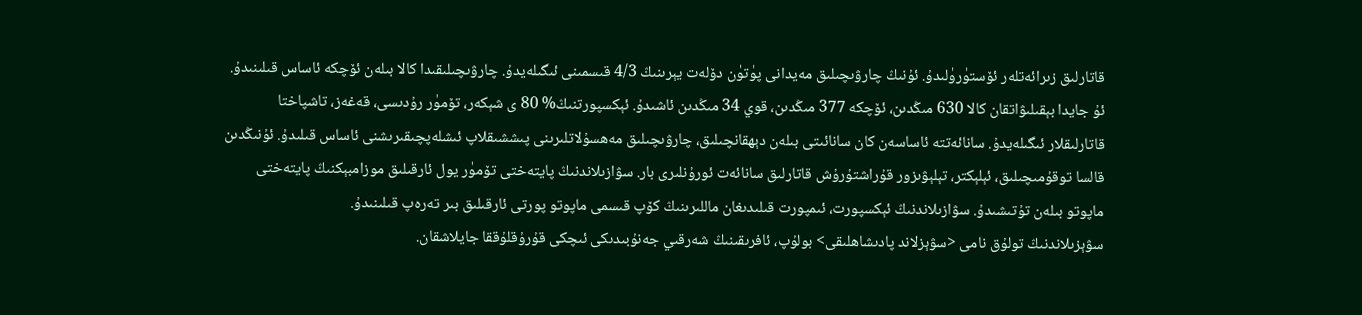قاتارلىق زىرائەتلەر ئۆستۈرۈلىدۇ. ئۇنىڭ چارۋىچىلىق مەيدانى پۈتۈن دۆلەت يېرىنىڭ 4/3 قىسمىنى ئىگىلەيدۇ. چارۋىچىلىقىدا كالا بىلەن ئۆچكە ئاساس قىلىنىدۇ. ئۇ جايدا بېقىلىۋاتقان كالا 630 مىڭدىن، ئۆچكە 377 مىڭدىن، قوي 34 مىڭدىن ئاشىدۇ. ئېكسپورتنىڭ% 80 ى شېكەر، تۆمۈر رۇدىسى، قەغەز، تاشپاختا قاتارلىقلار ئىگىلەيدۇ. سانائەتتە ئاساسەن كان سانائىتى بىلەن دېھقانچىلىق، چارۋىچىلىق مەھسۇلاتلىرىنى پىششىقلاپ ئىشلەپچىقىرىشنى ئاساس قىلىدۇ. ئۇنىڭدىن قالسا توقۇمىچىلىق، ئېلېكتر، تېلېۋىزور قۇراشتۇرۇش قاتارلىق سانائەت ئورۇنلىرى بار. سۋازىلاندنىڭ پايتەختى تۆمۈر يول ئارقىلىق موزامبېكنىڭ پايتەختى ماپوتو بىلەن تۇتىشىدۇ. سۋازىلاندنىڭ ئېكسپورت، ئىمپورت قىلىدىغان ماللىرىنىڭ كۆپ قىسمى ماپوتو پورتى ئارقىلىق بىر تەرەپ قىلىنىدۇ.
سۋېزىلاندنىڭ تولۇق نامى <سۋېزلاند پادىشاھلىقى> بولۇپ، ئافرىقىنىڭ شەرقىي جەنۇبىدىكى ئىچكى قۇرۇقلۇققا جايلاشقان.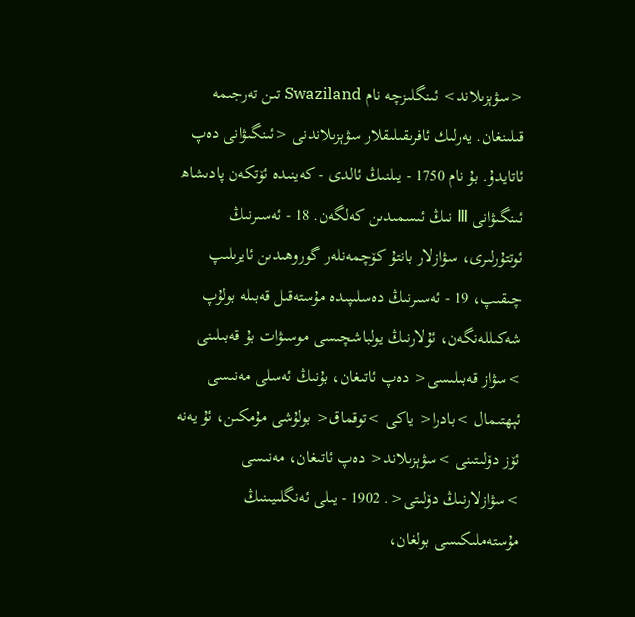<سۋېزىلاند> ئىنگلىزچە نام Swaziland تىن تەرجىمە قىلىنغان. يەرلىك ئافرىقىلىقلار سۋېزىلاندنى <ئىنگىۋانى دەپ ئاتايدۇ. بۇ نام 1750 - يىلنىڭ ئالدى - كەينىدە ئۆتكەن پادىشاھ ئىنگىۋانى Ⅲ نىڭ ئىسمىدىن كەلگەن. 18 - ئەسىرنىڭ ئوتتۇرلىرى، سۋازلار بانتۇ كۆچمەنلەر گوروھىدىن ئايرىلىپ چىقىپ، 19 - ئەسىرنىڭ دەسلىپىدە مۇستەقىل قەبىلە بولۇپ شەكىللەنگەن، ئۇلارنىڭ يولباشچىسى موسىۋات بۇ قەبىلىنى >سۋاز قەبىلىسى< دەپ ئاتىغان، بۇنىڭ ئەسلى مەنىسى ئېھتىمال >بادرا< ياكى >توقماق< بولۇشى مۇمكىن، ئۇ يەنە ئۆز دۆلىتىنى >سۋېزىلاند< دەپ ئاتىغان، مەنىسى >سۋازلارنىڭ دۆلىتى<. 1902 - يىلى ئەنگلىيىنىڭ مۇستەملىكىسى بولغان،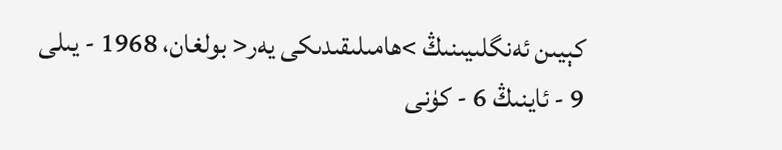كېيىن ئەنگلىيىنىڭ >ھامىلىقىدىكى يەر< بولغان، 1968 - يىلى 9 - ئاينىڭ 6 - كۈنى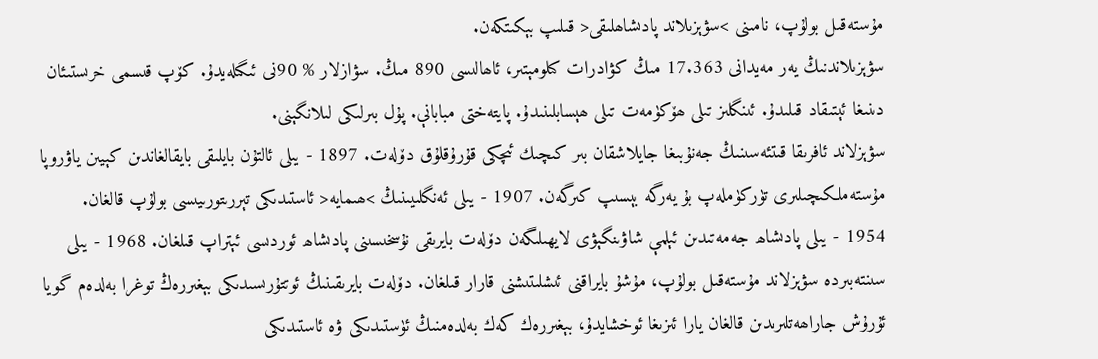مۇستەقىل بولۇپ، نامىنى >سۋېزىلاند پادىشاھلىقى< قىلىپ بېكىتكەن.
سۋېزىلاندنىڭ يەر مەيدانى 17.363 مىڭ كۋادرات كىلومېتىر، ئاھالىسى 890 مىڭ. سۋازلار % 90نى ئىگىلەيدۇ. كۆپ قىسمى خرىستىئان دىنىغا ئېتىقاد قىلىدۇ. ئىنگلىز تىلى ھۆكۈمەت تىلى ھېسابلىنىدۇ. پايتەختى مبابانې. پۇل بىرلىكى لىلانگېنى.
سۋېزلاند ئافرىقا قىتئەسىنىڭ جەنۇبىغا جايلاشقان بىر كىچىك ئىچكى قۇرۇقلۇق دۆلەت. 1897 - يىلى ئالتۇن بايلىقى بايقالغاندىن كېيىن ياۋروپا مۇستەملكىچىلىرى تۈركۈملەپ بۇ يەرگە بېسىپ كىرگەن. 1907 - يىلى ئەنگلىيىنىڭ >ھىمايە< ئاستىدىكى تېررىتورىيىسى بولۇپ قالغان. 1954 - يىلى پادىشاھ جەمەتىدىن ئېلمې شاۋىنگېۋى لايھىلىگەن دۆلەت بايرىقى نۇسخىسىنى پادىشاھ ئوردىسى ئېتراپ قىلغان. 1968 - يىلى سىنتەبىردە سۋېزلاند مۇستەقىل بولۇپ، مۇشۇ بايراقنى ئىشلىتىشنى قارار قىلغان. دۆلەت بايرىقىنىڭ ئوتتۇرىسىدىكى بېغىررەڭ توغرا بەلدەم گويا ئۇرۇش جاراھەتلىرىدىن قالغان يارا ئىزىغا ئوخشايدۇ، بېغىررەك كەك بەلدەمنىڭ ئۈستىدىكى ۋە ئاستىدىكى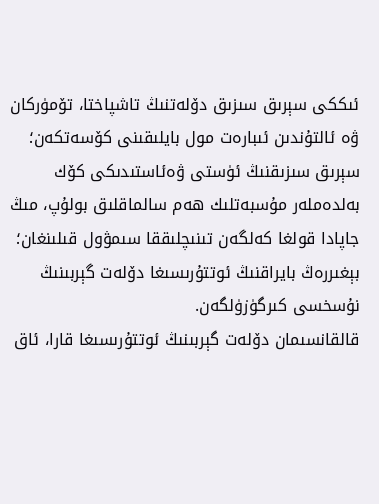ئىككى سېرىق سىزىق دۆلەتنىڭ تاشپاختا، تۆمۈركان ۋە ئالتۇندىن ئىبارەت مول بايلىقىنى كۆسەتكەن؛ سېرىق سىزىقنىڭ ئۈستى ۋەئاستىدىكى كۆك بەلدەملەر مۇسبەتلىك ھەم سالماقلىق بولۇپ، مىڭ جاپادا قولغا كەلگەن تىنىچلىققا سىمۋول قىلىنغان؛ بېغىررەڭ بايراقنىڭ ئوتتۇرىسىغا دۆلەت گېربىنىڭ نۇسخسى كىرگۈزۈلگەن.
قالقانسىمان دۆلەت گېربىنىڭ ئوتتۇرىسىغا قارا، ئاق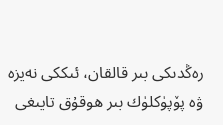رەڭدىكى بىر قالقان، ئىككى نەيزە ۋە پۆپۈكلۈك بىر ھوقۇق تايىغى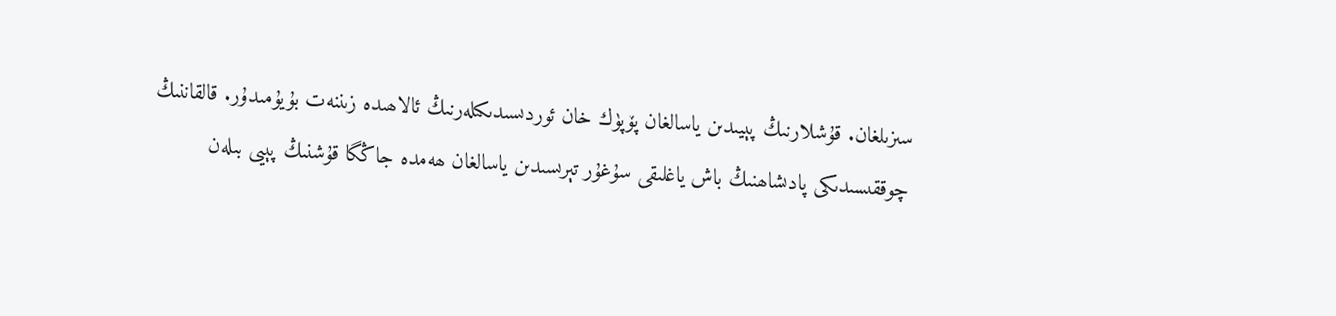سىزىلغان. قۇشلارنىڭ پېيىدىن ياسالغان پۆپۈك خان ئوردىسىدىكىلەرنىڭ ئالاھىدە زىننەت بۇيۇمىدۇر. قالقاننىڭ چوققىسىدىكى پادىشاھنىڭ باش ياغلىقى سۇغۇر تېرىسىدىن ياسالغان ھەمدە جاڭگا قۇشنىڭ پېيى بىلەن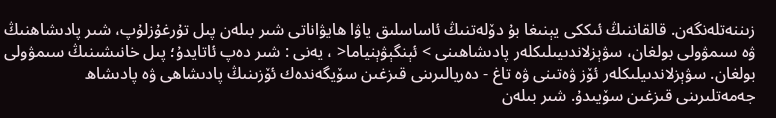زىننەتلەنگەن. قالقاننىڭ ئىككى يېنىغا بۇ دۆلەتنىڭ ئاساسلىق ياۋا ھايۋاناتى شىر بىلەن پىل تۇرغۇزلۇپ، شىر پادىشاھنىڭ ۋە سىمۋولى بولغان، سۋېزلاندىيىلىكلەر پادىشاھىنى > ئېنگېۋېنياما< ، يەنى : شىر دەپ ئاتايدۇ؛ پىل خانىشىنىڭ سىمۋولى بولغان. سۋېزلاندىيلىكلەر ئۆز ۋەتىنى ۋە تاغ - دەريالىرىنى قىزغىن سۆيگەندەك ئۆزىنىڭ پادىشاھى ۋە پادىشاھ جەمەتلىرىنى قىزغىن سۆيىدۇ. شىر بىلەن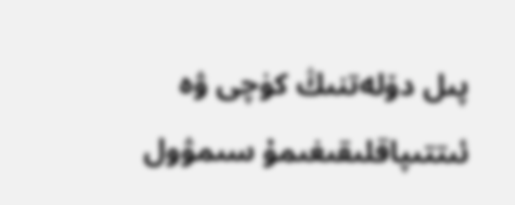پىل دۆلەتنىڭ كۈچى ۋە ئىتتىپاقلىقىغىمۇ سىمۋول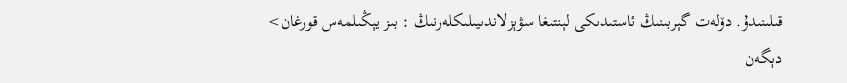قىلىنىدۇ. دۆلەت گېربىنىڭ ئاستىدىكى لېنتىغا سۋېزلاندىيىلىكلەرنىڭ : بىز يېڭىلمەس قورغان> دېگەن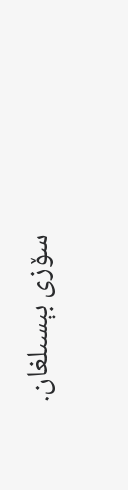سۆزى بېسىلغان.